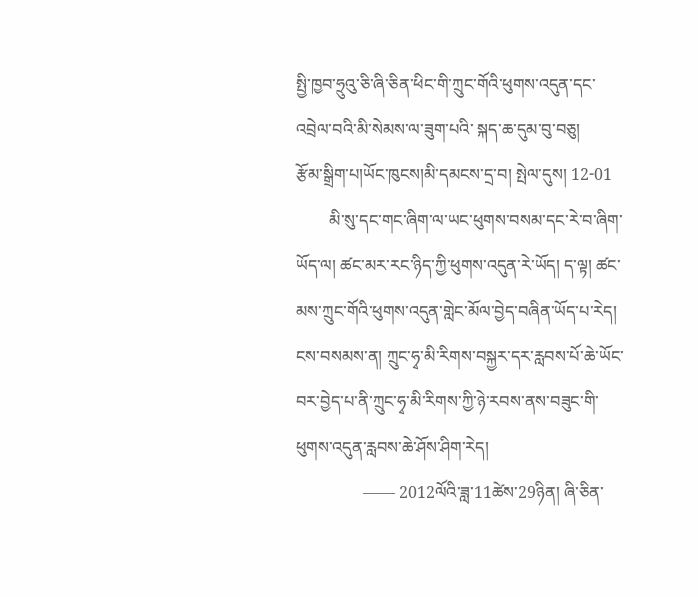སྤྱི་ཁྱབ་ཧྲུའུ་ཅི་ཞི་ཅིན་ཕིང་གི་ཀྲུང་གོའི་ཕུགས་འདུན་དང་འབྲེལ་བའི་མི་སེམས་ལ་ཟུག་པའི་ སྐད་ཆ་དུམ་བུ་བཅུ།
རྩོམ་སྒྲིག་པ།ཡོང་ཁུངས།མི་དམངས་དྲ་བ། སྤེལ་དུས། 12-01
        མི་སུ་དང་གང་ཞིག་ལ་ཡང་ཕུགས་བསམ་དང་རེ་བ་ཞིག་ཡོད་ལ། ཚང་མར་རང་ཉིད་ཀྱི་ཕུགས་འདུན་རེ་ཡོད། ད་ལྟ། ཚང་མས་ཀྲུང་གོའི་ཕུགས་འདུན་གླེང་མོལ་བྱེད་བཞིན་ཡོད་པ་རེད། ངས་བསམས་ན། ཀྲུང་ཧྭ་མི་རིགས་བསྐྱར་དར་རླབས་པོ་ཆེ་ཡོང་བར་བྱེད་པ་ནི་ཀྲུང་ཧྭ་མི་རིགས་ཀྱི་ཉེ་རབས་ནས་བཟུང་གི་ཕུགས་འདུན་རླབས་ཆེ་ཤོས་ཤིག་རེད།
                —— 2012ལོའི་ཟླ་11ཚེས་29ཉིན། ཞི་ཅིན་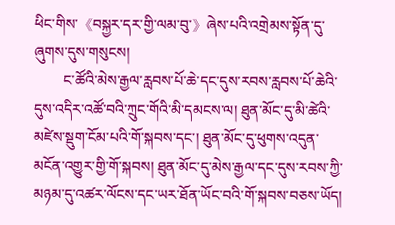ཕིང་གིས་《བསྐྱར་དར་གྱི་ལམ་བུ་》ཞེས་པའི་འགྲེམས་སྟོན་དུ་ཞུགས་དུས་གསུངས།
        ང་ཚོའི་མེས་རྒྱལ་རླབས་པོ་ཆེ་དང་དུས་རབས་རླབས་པོ་ཆེའི་དུས་འདིར་འཚོ་བའི་ཀྲུང་གོའི་མི་དམངས་ལ། ཐུན་མོང་དུ་མི་ཚེའི་མཛེས་སྡུག་ངོམ་པའི་གོ་སྐབས་དང་། ཐུན་མོང་དུ་ཕུགས་འདུན་མངོན་འགྱུར་གྱི་གོ་སྐབས། ཐུན་མོང་དུ་མེས་རྒྱལ་དང་དུས་རབས་ཀྱི་མཉམ་དུ་འཚར་ལོངས་དང་ཡར་ཐོན་ཡོང་བའི་གོ་སྐབས་བཅས་ཡོད།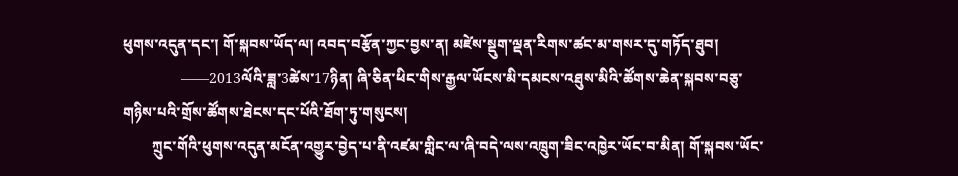ཕུགས་འདུན་དང་། གོ་སྐབས་ཡོད་ལ། འབད་བརྩོན་ཀྱང་བྱས་ན། མཛེས་སྡུག་ལྡན་རིགས་ཚང་མ་གསར་དུ་གཏོད་ཐུབ།
                ——2013ལོའི་ཟླ་3ཚེས་17ཉིན། ཞི་ཅིན་ཕིང་གིས་རྒྱལ་ཡོངས་མི་དམངས་འཐུས་མིའི་ཚོགས་ཆེན་སྐབས་བཅུ་གཉིས་པའི་གྲོས་ཚོགས་ཐེངས་དང་པོའི་ཐོག་ཏུ་གསུངས།
        ཀྲུང་གོའི་ཕུགས་འདུན་མངོན་འགྱུར་བྱེད་པ་ནི་འཛམ་གླིང་ལ་ཞི་བདེ་ལས་འཁྲུག་ཟིང་འཁྱེར་ཡོང་བ་མིན། གོ་སྐབས་ཡོང་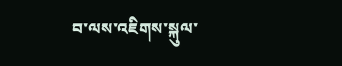བ་ལས་འཇིགས་སྐུལ་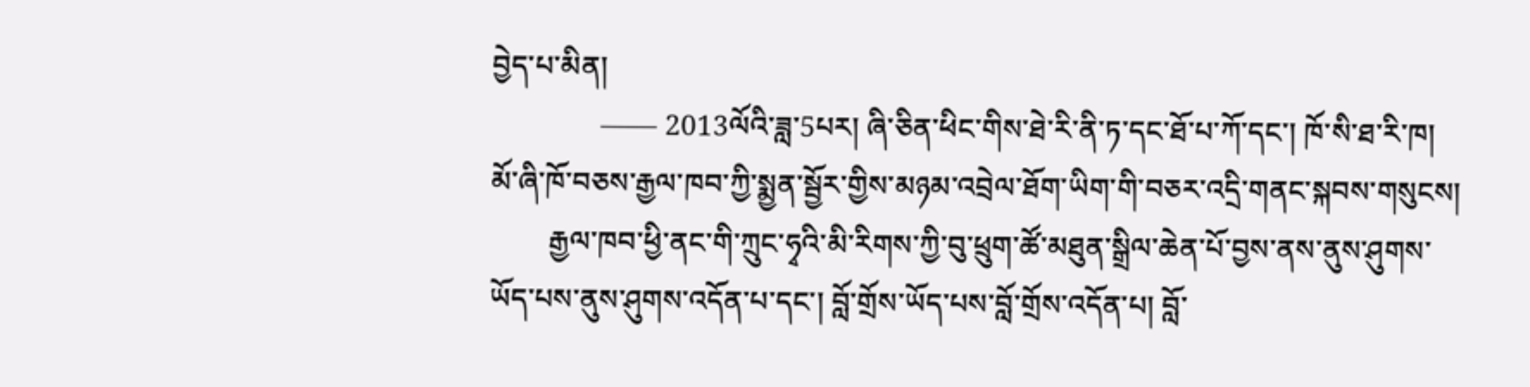བྱེད་པ་མིན།
               —— 2013ལོའི་ཟླ་5པར། ཞི་ཅིན་ཕིང་གིས་ཐེ་རི་ནི་ཏ་དང་ཐོ་པ་ཀོ་དང་། ཁོ་སི་ཐ་རི་ཁ། མོ་ཞི་ཁོ་བཅས་རྒྱལ་ཁབ་ཀྱི་སྨྱན་སྦྱོར་གྱིས་མཉམ་འབྲེལ་ཐོག་ཡིག་གི་བཅར་འདྲི་གནང་སྐབས་གསུངས།
        རྒྱལ་ཁབ་ཕྱི་ནང་གི་ཀྲུང་ཧྭའི་མི་རིགས་ཀྱི་བུ་ཕྲུག་ཚོ་མཐུན་སྒྲིལ་ཆེན་པོ་བྱས་ནས་ནུས་ཤུགས་ཡོད་པས་ནུས་ཤུགས་འདོན་པ་དང་། བློ་གྲོས་ཡོད་པས་བློ་གྲོས་འདོན་པ། བློ་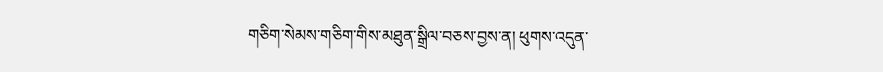གཅིག་སེམས་གཅིག་གིས་མཐུན་སྒྲིལ་བཅས་བྱས་ན། ཕུགས་འདུན་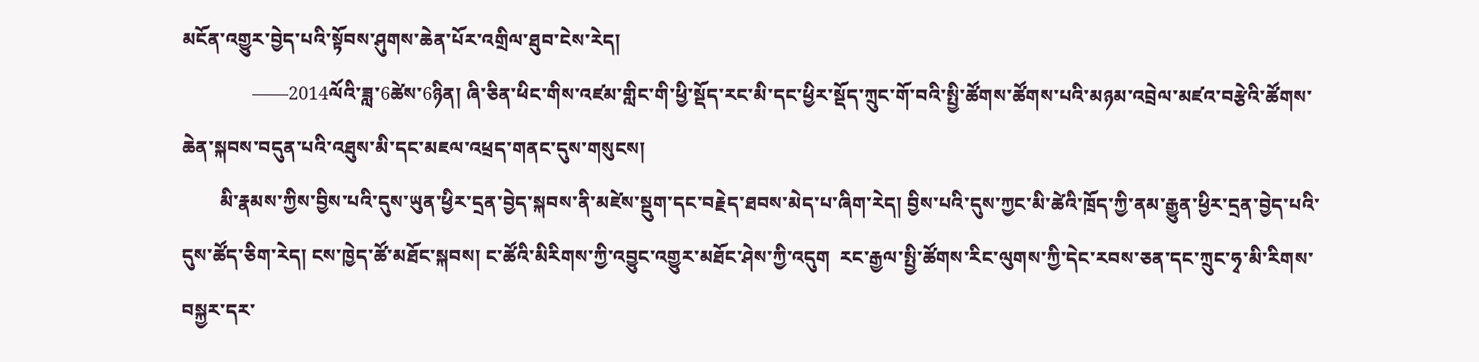མངོན་འགྱུར་བྱེད་པའི་སྟོབས་ཤུགས་ཆེན་པོར་འགྲིལ་ཐུབ་ངེས་རེད།
               ——2014ལོའི་ཟླ་6ཚེས་6ཉིན། ཞི་ཅིན་ཕིང་གིས་འཛམ་གླིང་གི་ཕྱི་སྡོད་རང་མི་དང་ཕྱིར་སྡོད་ཀྲུང་གོ་བའི་སྤྱི་ཚོགས་ཚོགས་པའི་མཉམ་འབྲེལ་མཛའ་བརྩེའི་ཚོགས་ཆེན་སྐབས་བདུན་པའི་འཐུས་མི་དང་མཇལ་འཕྲད་གནང་དུས་གསུངས།
        མི་རྣམས་ཀྱིས་བྱིས་པའི་དུས་ཡུན་ཕྱིར་དྲན་བྱེད་སྐབས་ནི་མཛེས་སྡུག་དང་བརྗེད་ཐབས་མེད་པ་ཞིག་རེད། བྱིས་པའི་དུས་ཀྱང་མི་ཚེའི་ཁྲོད་ཀྱི་ནམ་རྒྱུན་ཕྱིར་དྲན་བྱེད་པའི་དུས་ཚོད་ཅིག་རེད། ངས་ཁྱེད་ཚོ་མཐོང་སྐབས། ང་ཚོའི་མིརིགས་ཀྱི་འབྱུང་འགྱུར་མཐོང་ཤེས་ཀྱི་འདུག  རང་རྒྱལ་སྤྱི་ཚོགས་རིང་ལུགས་ཀྱི་དེང་རབས་ཅན་དང་ཀྲུང་ཧྭ་མི་རིགས་བསྐྱར་དར་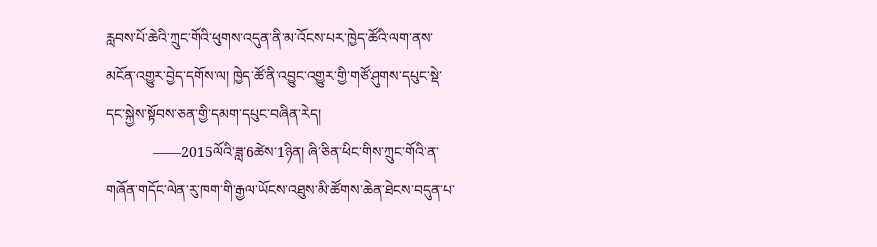རླབས་པོ་ཆེའི་ཀྲུང་གོའི་ཕུགས་འདུན་ནི་མ་འོངས་པར་ཁྱེད་ཚོའི་ལག་ནས་མངོན་འགྱུར་བྱེད་དགོས་ལ། ཁྱེད་ཚོ་ནི་འབྱུང་འགྱུར་གྱི་གཙོ་ཤུགས་དཔུང་སྡེ་དང་སྐྱེས་སྟོབས་ཅན་གྱི་དམག་དཔུང་བཞིན་རེད།
             ——2015ལོའི་ཟླ་6ཚེས་1ཉིན། ཞི་ཅིན་ཕིང་གིས་ཀྲུང་གོའི་ན་གཞོན་གདོང་ལེན་རུ་ཁག་གི་རྒྱལ་ཡོངས་འཐུས་མི་ཚོགས་ཆེན་ཐེངས་བདུན་པ་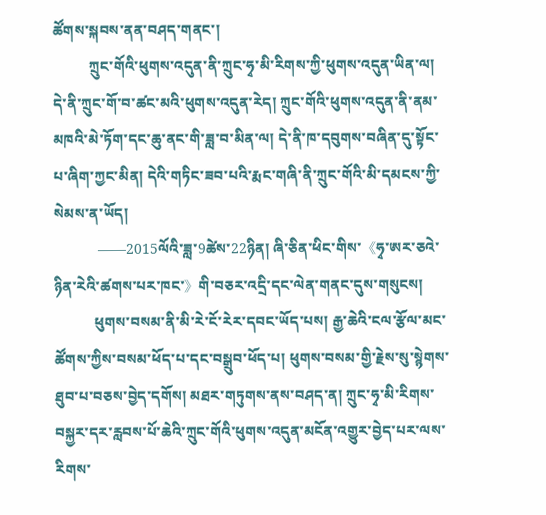ཚོགས་སྐབས་ནན་བཤད་གནང་།
          ཀྲུང་གོའི་ཕུགས་འདུན་ནི་ཀྲུང་ཧྭ་མི་རིགས་ཀྱི་ཕུགས་འདུན་ཡིན་ལ། དེ་ནི་ཀྲུང་གོ་བ་ཚང་མའི་ཕུགས་འདུན་རེད། ཀྲུང་གོའི་ཕུགས་འདུན་ནི་ནམ་མཁའི་མེ་ཏོག་དང་ཆུ་ནང་གི་ཟླ་བ་མིན་ལ། དེ་ནི་ཁ་དབུགས་བཞིན་དུ་སྟོང་པ་ཞིག་ཀྱང་མིན། དེའི་གཏིང་ཟབ་པའི་རྨང་གཞི་ནི་ཀྲུང་གོའི་མི་དམངས་ཀྱི་སེམས་ན་ཡོད།
            ——2015ལོའི་ཟླ་9ཚེས་22ཉིན། ཞི་ཅིན་ཕིང་གིས་《ཧྭ་ཨར་ཅའེ་ཉིན་རེའི་ཚགས་པར་ཁང་》གི་བཅར་འདྲི་དང་ལེན་གནང་དུས་གསུངས།
           ཕུགས་བསམ་ནི་མི་རེ་ངོ་རེར་དབང་ཡོད་པས། རྒྱ་ཆེའི་ངལ་རྩོལ་མང་ཚོགས་ཀྱིས་བསམ་ཕོད་པ་དང་བསྒྲུབ་ཕོད་པ། ཕུགས་བསམ་གྱི་རྗེས་སུ་སྙེགས་ཐུབ་པ་བཅས་བྱེད་དགོས། མཐར་གཏུགས་ནས་བཤད་ན། ཀྲུང་ཧྭ་མི་རིགས་བསྐྱར་དར་རླབས་པོ་ཆེའི་ཀྲུང་གོའི་ཕུགས་འདུན་མངོན་འགྱུར་བྱེད་པར་ལས་རིགས་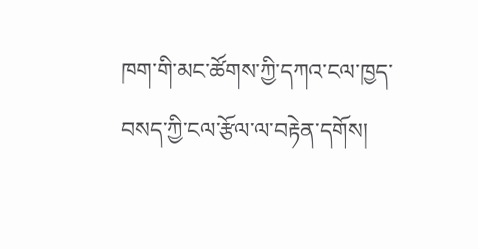ཁག་གི་མང་ཚོགས་ཀྱི་དཀའ་ངལ་ཁྱད་བསད་ཀྱི་ངལ་རྩོལ་ལ་བརྟེན་དགོས།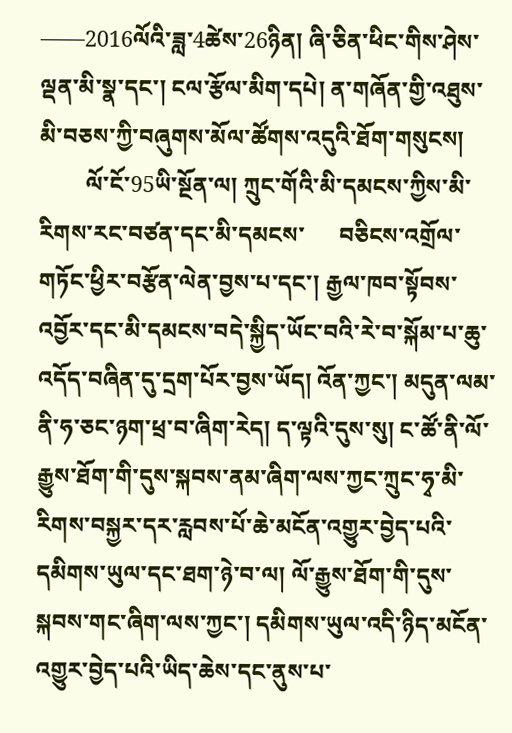——2016ལོའི་ཟླ་4ཚེས་26ཉིན། ཞི་ཅིན་ཕིང་གིས་ཤེས་ལྡན་མི་སྣ་དང་། ངལ་རྩོལ་མིག་དཔེ། ན་གཞོན་གྱི་འཐུས་མི་བཅས་ཀྱི་བཞུགས་མོལ་ཚོགས་འདུའི་ཐོག་གསུངས།
        ལོ་ངོ་95ཡི་སྔོན་ལ། ཀྲུང་གོའི་མི་དམངས་ཀྱིས་མི་རིགས་རང་བཙན་དང་མི་དམངས་      བཅིངས་འགྲོལ་གཏོང་ཕྱིར་བརྩོན་ལེན་བྱས་པ་དང་། རྒྱལ་ཁབ་སྟོབས་འབྱོར་དང་མི་དམངས་བདེ་སྐྱིད་ཡོང་བའི་རེ་བ་སྐོམ་པ་ཆུ་འདོད་བཞིན་དུ་དྲག་པོར་བྱས་ཡོད། འོན་ཀྱང་། མདུན་ལམ་ནི་ཧ་ཅང་ཉག་ཕྲ་བ་ཞིག་རེད། ད་ལྟའི་དུས་སུ། ང་ཚོ་ནི་ལོ་རྒྱུས་ཐོག་གི་དུས་སྐབས་ནམ་ཞིག་ལས་ཀྱང་ཀྲུང་ཧྭ་མི་རིགས་བསྐྱར་དར་རླབས་པོ་ཆེ་མངོན་འགྱུར་བྱེད་པའི་དམིགས་ཡུལ་དང་ཐག་ཉེ་བ་ལ། ལོ་རྒྱུས་ཐོག་གི་དུས་སྐབས་གང་ཞིག་ལས་ཀྱང་། དམིགས་ཡུལ་འདི་ཉིད་མངོན་འགྱུར་བྱེད་པའི་ཡིད་ཆེས་དང་ནུས་པ་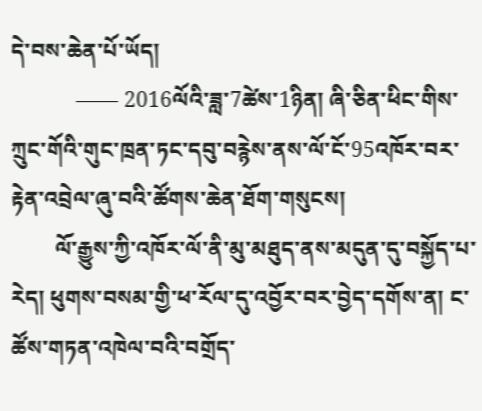དེ་བས་ཆེན་པོ་ཡོད།
            —— 2016ལོའི་ཟླ་7ཚེས་1ཉིན། ཞི་ཅིན་ཕིང་གིས་ཀྲུང་གོའི་གུང་ཁྲན་ཏང་དབུ་བརྙེས་ནས་ལོ་ངོ་95འཁོར་བར་རྟེན་འབྲེལ་ཞུ་བའི་ཚོགས་ཆེན་ཐོག་གསུངས།
        ལོ་རྒྱུས་ཀྱི་འཁོར་ལོ་ནི་མུ་མཐུད་ནས་མདུན་དུ་བསྐྱོད་པ་རེད། ཕུགས་བསམ་གྱི་ཕ་རོལ་དུ་འབྱོར་བར་བྱེད་དགོས་ན། ང་ཚོས་གཏན་འཁེལ་བའི་བགྲོད་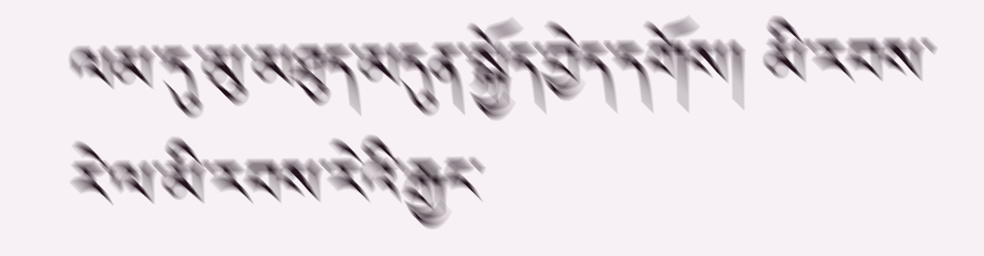ལམ་དུ་མུ་མཐུད་མདུན་སྐྱོད་བྱེད་དགོས། མི་རབས་རེ་ལ་མི་རབས་རེའི་རྒྱང་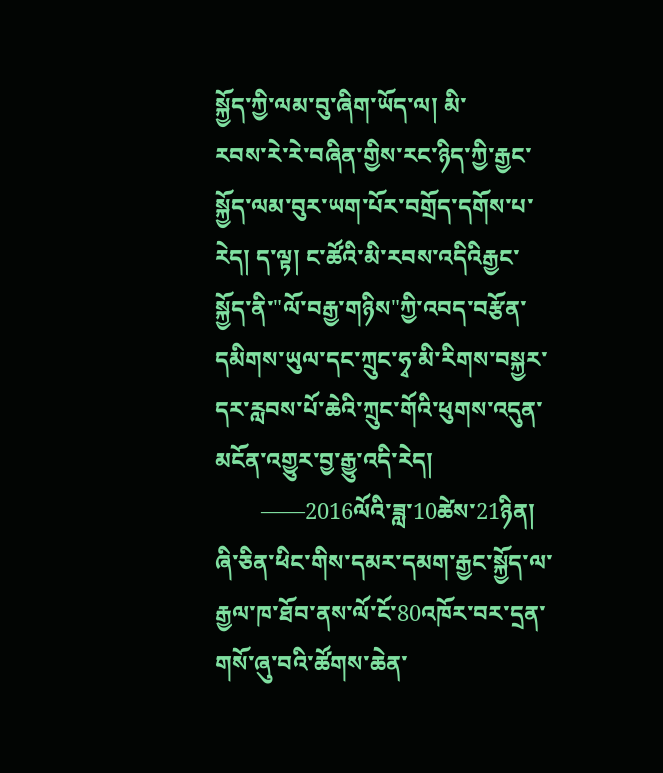སྐྱོད་ཀྱི་ལམ་བུ་ཞིག་ཡོད་ལ། མི་
རབས་རེ་རེ་བཞིན་གྱིས་རང་ཉིད་ཀྱི་རྒྱང་སྐྱོད་ལམ་བུར་ཡག་པོར་བགྲོད་དགོས་པ་རེད། ད་ལྟ། ང་ཚོའི་མི་རབས་འདིའིརྒྱང་སྐྱོད་ནི་"ལོ་བརྒྱ་གཉིས"ཀྱི་འབད་བརྩོན་དམིགས་ཡུལ་དང་ཀྲུང་ཧྭ་མི་རིགས་བསྐྱར་དར་རླབས་པོ་ཆེའི་ཀྲུང་གོའི་ཕུགས་འདུན་མངོན་འགྱུར་བྱ་རྒྱུ་འདི་རེད།
        ——2016ལོའི་ཟླ་10ཚེས་21ཉིན། ཞི་ཅིན་ཕིང་གིས་དམར་དམག་རྒྱང་སྐྱོད་ལ་རྒྱལ་ཁ་ཐོབ་ནས་ལོ་ངོ་80འཁོར་བར་དྲན་གསོ་ཞུ་བའི་ཚོགས་ཆེན་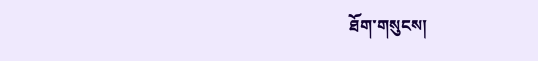ཐོག་གསུངས།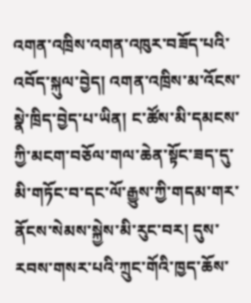འགན་འཁྲིས་འགན་འཁུར་བཟོད་པའི་འབོད་སྐུལ་བྱེད། འགན་འཁྲིས་མ་འོངས་སྣེ་ཁྲིད་བྱེད་པ་ཡིན། ང་ཚོས་མི་དམངས་ཀྱི་མངག་བཅོལ་གལ་ཆེན་སྟོང་ཟད་དུ་མི་གཏོང་བ་དང་ལོ་རྒྱུས་ཀྱི་གདམ་གར་ནོངས་སེམས་སྐྱེས་མི་རུང་བར། དུས་རབས་གསར་པའི་ཀྲུང་གོའི་ཁྱད་ཆོས་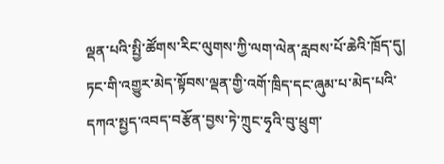ལྡན་པའི་སྤྱི་ཚོགས་རིང་ལུགས་ཀྱི་ལག་ལེན་རླབས་པོ་ཆེའི་ཁྲོད་དུ། ཏང་གི་འགྱུར་མེད་སྟོབས་ལྡན་གྱི་འགོ་ཁྲིད་དང་ཞུམ་པ་མེད་པའི་དཀའ་སྤྱད་འབད་བརྩོན་བྱས་ཏེ་ཀྲུང་ཧྭའི་བུ་ཕྲུག་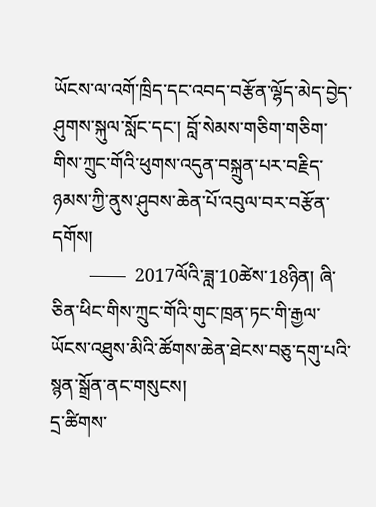ཡོངས་ལ་འགོ་ཁྲིད་དང་འབད་བརྩོན་ལྷོད་མེད་བྱེད་ཤུགས་སྐུལ་སློང་དང་། བློ་སེམས་གཅིག་གཅིག་གིས་ཀྲུང་གོའི་ཕུགས་འདུན་བསྐྲུན་པར་བརྗིད་ཉམས་ཀྱི་ནུས་ཤུབས་ཆེན་པོ་འབུལ་བར་བརྩོན་དགོས།
        ——  2017ལོའི་ཟླ་10ཚེས་18ཉིན། ཞི་ཅིན་ཕིང་གིས་ཀྲུང་གོའི་གུང་ཁྲན་ཏང་གི་རྒྱལ་ཡོངས་འཐུས་མིའི་ཚོགས་ཆེན་ཐེངས་བཅུ་དགུ་པའི་སྙན་སྒྲོན་ནང་གསུངས།
དྲ་ཚིགས་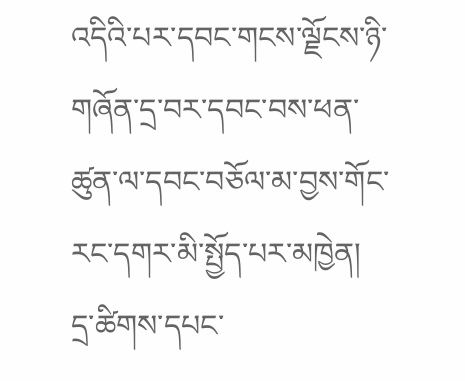འདིའི་པར་དབང་གངས་ལྗོངས་ཉི་གཞོན་དྲ་བར་དབང་བས་ཕན་ཚུན་ལ་དབང་བཅོལ་མ་བྱས་གོང་རང་དགར་མི་སྤྱོད་པར་མཁྱེན།
དྲ་ཚིགས་དཔང་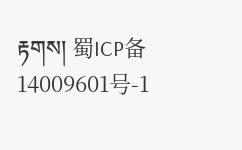རྟགས། 蜀ICP备14009601号-1